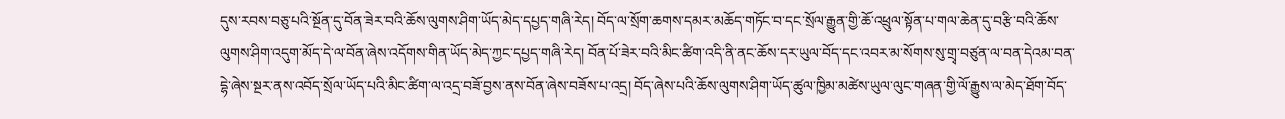དུས་རབས་བཅུ་པའི་སྔོན་དུ་བོན་ཟེར་བའི་ཆོས་ལུགས་ཤིག་ཡོད་མེད་དཔྱད་གཞི་རེད། བོད་ལ་སྲོག་ཆགས་དམར་མཆོད་གཏོང་བ་དང་སྲོལ་རྒྱུན་གྱི་ཆོ་འཕྲུལ་སྟོན་པ་གལ་ཆེན་དུ་བརྩི་བའི་ཆོས་ལུགས་ཤིག་འདུག་མོད་དེ་ལ་བོན་ཞེས་འདོགས་གིན་ཡོད་མེད་ཀྱང་དཔྱད་གཞི་རེད། བོན་པོ་ཟེར་བའི་མིང་ཚིག་འདི་ནི་ནང་ཆོས་དར་ཡུལ་བོད་དང་འབར་མ་སོགས་སུ་གྲྭ་བཙུན་ལ་བན་དེའམ་བན་དྷེ་ཞེས་སྔར་ནས་འབོད་སྲོལ་ཡོད་པའི་མིང་ཚིག་ལ་འདྲ་བཟོ་བྱས་ནས་བོན་ཞེས་བཟོས་པ་འདྲ། བོད་ཞེས་པའི་ཆོས་ལུགས་ཤིག་ཡོད་ཚུལ་ཁྱིམ་མཚེས་ཡུལ་ལུང་གཞན་གྱི་ལོ་རྒྱུས་ལ་མེད་ཐོག་བོད་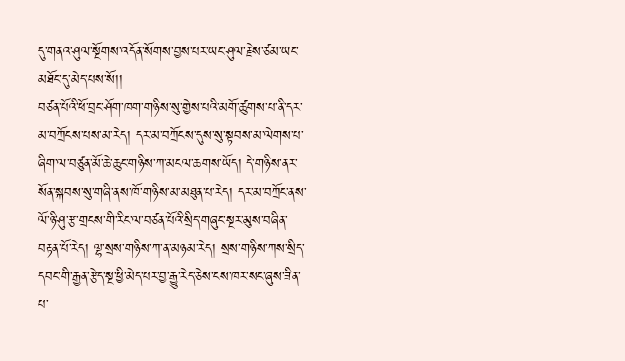དུ་གནའ་ཤུལ་སྔོགས་འདོན་སོགས་བྱས་པར་ཡང་ཤུལ་རྗེས་ཙམ་ཡང་མཐོང་དུ་མེད་པས་སོ།།
བཙན་པོའི་ཕོ་བྲང་ཤོག་ཁག་གཉིས་སུ་གྱེས་པའི་མགོ་ཚུགས་པ་ནི་དར་མ་བཀྲོངས་པས་མ་རེད། དར་མ་བཀྲོངས་དུས་སུ་སྟབས་མ་ལེགས་པ་ཞིག་ལ་བཙུན་མོ་ཆེ་ཆུང་གཉིས་ཀ་མངལ་ཆགས་ཡོད། དེ་གཉིས་ནར་སོན་སྐབས་སུ་གཞི་ནས་ཁོ་གཉིས་མ་མཐུན་པ་རེད། དར་མ་བཀྲོང་ནས་ལོ་ཉི་ཤུ་རྩ་གྲངས་གི་རིང་ལ་བཙན་པོའི་སྲིད་གཞུང་སྔར་མུས་བཞིན་བརྟན་པོ་རེད། ལྷ་སྲས་གཉིས་ཀ་ན་མཉམ་རེད། སྲས་གཉིས་ཀས་སྲིད་དབང་གི་རྒྱན་རྩེད་སྔ་ཕྱི་མེད་པར་བྱ་རྒྱུ་རེད་ཅེས་ངས་ཁར་སང་ཞུས་ཟིན་པ་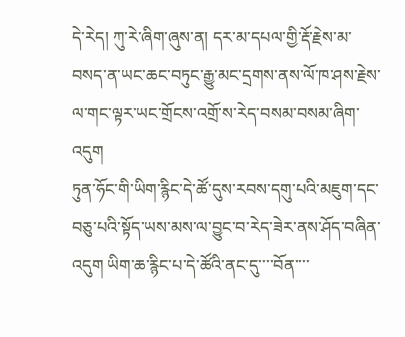དེ་རེད། ཀུ་རེ་ཞིག་ཞུས་ན། དར་མ་དཔལ་གྱི་རྡོ་རྗེས་མ་བསད་ན་ཡང་ཆང་བཏུང་རྒྱུ་མང་དྲགས་ནས་ལོ་ཁ་ཤས་རྗེས་ལ་གང་ལྟར་ཡང་གྲོངས་འགྲོ་ས་རེད་བསམ་བསམ་ཞིག་འདུག
ཏུན་ཧོང་གི་ཡིག་རྙིང་དེ་ཚོ་དུས་རབས་དགུ་པའི་མཇུག་དང་བཅུ་པའི་སྟོད་ཡས་མས་ལ་བྱུང་བ་རེད་ཟེར་ནས་ཤོད་བཞིན་འདུག ཡིག་ཆ་རྙིང་པ་དེ་ཚོའི་ནང་དུ་་་་བོན་་་་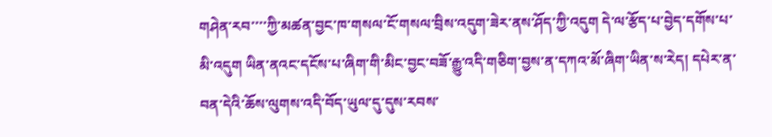གཤེན་རབ་་་་ཀྱི་མཚན་བྱང་ཁ་གསལ་ངོ་གསལ་བྲིས་འདུག་ཟེར་ནས་ཤོད་ཀྱི་འདུག དེ་ལ་རྩོད་པ་བྱེད་དགོས་པ་མི་འདུག ཡིན་ནའང་དངོས་པ་ཞིག་གི་མིང་བྱང་བཟོ་རྒྱུ་འདི་གཅིག་བྱས་ན་དཀའ་མོ་ཞིག་ཡིན་ས་རེད། དཔེར་ན་བན་དེའི་ཆོས་ལུགས་འདི་བོད་ཡུལ་དུ་དུས་རབས་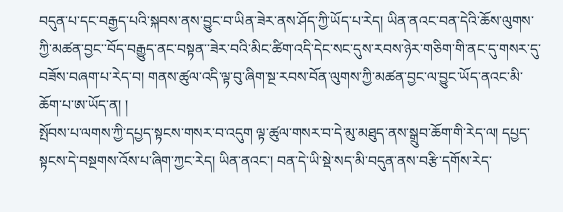བདུན་པ་དང་བརྒྱད་པའི་སྐབས་ནས་བྱུང་བ་ཡིན་ཟེར་ནས་ཤོད་ཀྱི་ཡོད་པ་རེད། ཡིན་ནའང་བན་དེའི་ཆོས་ལུགས་ཀྱི་མཚན་བྱང་་བོད་བརྒྱུད་ནང་བསྟན་་ཟེར་བའི་མིང་ཚིག་འདི་དེང་སང་དུས་རབས་ཉེར་གཅིག་གི་ནང་དུ་གསར་དུ་བཟོས་བཞག་པ་རེད་བ། གནས་ཚུལ་འདི་ལྟ་བུ་ཞིག་སྔ་རབས་བོན་ལུགས་ཀྱི་མཚན་བྱང་ལ་བྱུང་ཡོད་ནའང་མི་ཆོག་པ་ཨ་ཡོད་ན། །
སྤོབས་པ་ལགས་ཀྱི་དཔྱད་སྟངས་གསར་བ་འདུག ལྟ་ཚུལ་གསར་བ་དེ་མུ་མཐུད་ནས་སྒྲུབ་ཆོག་གི་རེད་ལ། དཔྱད་སྟངས་དེ་བསྔགས་འོས་པ་ཞིག་ཀྱང་རེད། ཡིན་ནའང་། བན་དེ་ཡི་སྡེ་སད་མི་བདུན་ནས་བརྩི་དགོས་རེད་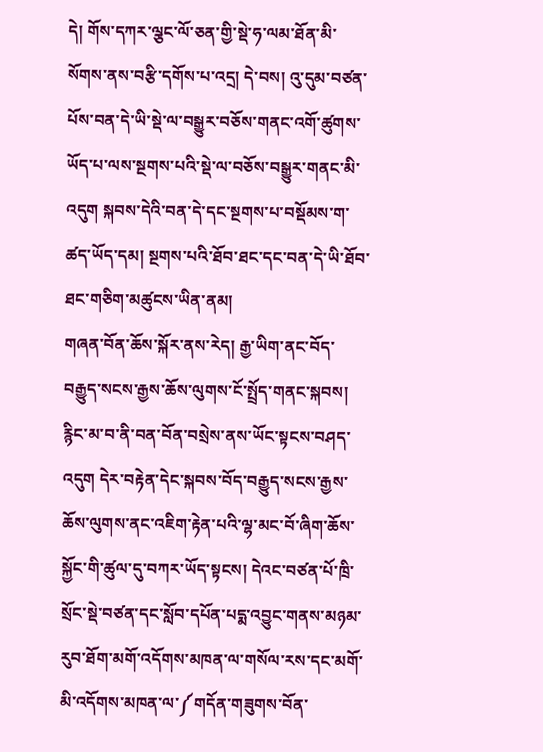དེ། གོས་དཀར་ལྕང་ལོ་ཅན་གྱི་སྡེ་ཧ་ལམ་ཐོན་མི་སོགས་ནས་བརྩི་དགོས་པ་འདྲ། དེ་བས། འུ་དུམ་བཙན་པོས་བན་དེ་ཡི་སྡེ་ལ་བསྒྱུར་བཅོས་གནང་འགོ་ཚུགས་ཡོད་པ་ལས་སྔགས་པའི་སྡེ་ལ་བཅོས་བསྒྱུར་གནང་མི་འདུག སྐབས་དེའི་བན་དེ་དང་སྔགས་པ་བསྡོམས་ག་ཚད་ཡོད་དམ། སྔགས་པའི་ཐོབ་ཐང་དང་བན་དེ་ཡི་ཐོབ་ཐང་གཅིག་མཚུངས་ཡིན་ནམ།
གཞན་བོན་ཆོས་སྐོར་ནས་རེད། རྒྱ་ཡིག་ནང་བོད་བརྒྱུད་སངས་རྒྱས་ཆོས་ལུགས་ངོ་སྤྲོད་གནང་སྐབས། རྙིང་མ་བ་ནི་བན་བོན་བསྲེས་ནས་ཡོང་སྟངས་བཤད་འདུག དེར་བརྟེན་དེང་སྐབས་བོད་བརྒྱུད་སངས་རྒྱས་ཆོས་ལུགས་ནང་འཇིག་རྟེན་པའི་ལྷ་མང་བོ་ཞིག་ཆོས་སྐྱོང་གི་ཚུལ་དུ་བཀར་ཡོད་སྟངས། དེའང་བཙན་པོ་ཁྲི་སྲོང་སྡེ་བཙན་དང་སློབ་དཔོན་པདྨ་འབྱུང་གནས་མཉམ་རུབ་ཐོག་མགོ་འདོགས་མཁན་ལ་གསོལ་རས་དང་མགོ་མི་འདོགས་མཁན་ལ་༼གདོན་གཟུགས་བོན་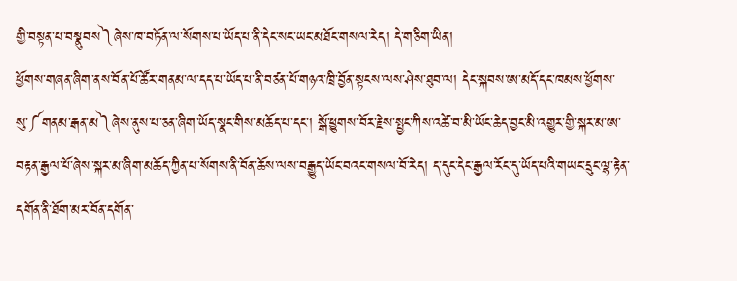གྱི་བསྟན་པ་བསྣུབས༽ཞེས་ཁ་བཏོན་ལ་སོགས་པ་ཡོད་པ་ནི་དེང་སང་ཡང་མཐོང་གསལ་རེད། དེ་གཅིག་ཡིན།
ཕྱོགས་གཞན་ཞིག་ནས་བོན་པོ་ཚོར་གནམ་ལ་དད་པ་ཡོད་པ་ནི་བཙན་པོ་གཉའ་ཁྲི་བྱོན་སྟངས་ལས་ཤེས་ཐུབ་ལ། དེང་སྐབས་ཨ་མདོ་དང་ཁམས་ཕྱོགས་སུ་༼གནམ་རྒན་མ༽ཞེས་ནུས་པ་ཅན་ཞིག་ཡོད་སྣང་གིས་མཆོད་པ་དང་། སྒོ་ཕྱུགས་བོར་རྗེས་སྤྱང་ཀིས་འཚེ་བ་མི་ཡོང་ཆེད་བྱང་མི་འགྱུར་གྱི་སྐར་མ་ཨ་བརྟན་རྒྱལ་པོ་ཞེས་སྐར་མ་ཞིག་མཆོད་ཀྱིན་པ་སོགས་ནི་བོན་ཆོས་ལས་བརྒྱུད་ཡོང་བའང་གསལ་བོ་རེད། ད་དུང་དེང་རྒྱལ་རོང་དུ་ཡོད་པའི་གཡང་དྲུང་ལྷ་རྟེན་དགོན་ནི་ཐོག་མར་བོན་དགོན་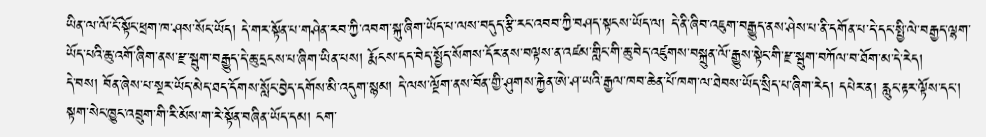ཡིན་ལ་ལོ་ངོ་སྟོང་ཕྲག་ཁ་ཤས་སོང་ཡོད། དེ་གར་སྟོན་པ་གཤེན་རབ་ཀྱི་འབག་སྐུ་ཞིག་ཡོད་པ་ལས་བདུད་རྩི་རང་འབབ་ཀྱི་བཤད་སྟངས་ཡོད་ལ། དེ་ནི་ཞིབ་འཇུག་བརྒྱུད་ནས་ཤེས་པ་ནི་དགོན་པ་དེ་དང་སྤྱི་ལེ་བརྒྱད་ལྷག་ཡོད་པའི་ཆུ་འགོ་ཞིག་ནས་རྫ་སྦུག་བརྒྱུད་དེ་ཆུ་དྲངས་པ་ཞིག་ཡིན་པས། རྨོངས་དད་བེད་སྤྱོད་སོགས་དོར་ནས་བལྟས་ན་འཛམ་གླིང་གི་ཆུ་བེད་འཛུགས་བསྐྲུན་ལོ་རྒྱུས་སྟེང་གི་རྫ་སྦུག་བཀོལ་བ་ཐོག་མ་དེ་རེད།
དེ་བས། བོན་ཞེས་པ་སྔར་ཡོད་མེད་ཐད་དོགས་སློང་བྱེད་དགོས་མི་འདུག་སྙམ། དེ་ལས་ལྔོག་ནས་བོན་གྱི་ཤུགས་རྐྱེན་ཨེ་ཤ་ཡའི་རྒྱལ་ཁབ་ཆེན་པོ་ཁག་ལ་ཐེབས་ཡོད་སྲིད་པ་ཞིག་རེད། དཔེར་ན། རླུང་རྟར་ལྟོས་དང་། སྟག་སེང་ཁྱུང་འབྲུག་གི་རི་མོས་ག་རེ་སྟོན་བཞིན་ཡོད་དམ། ངག་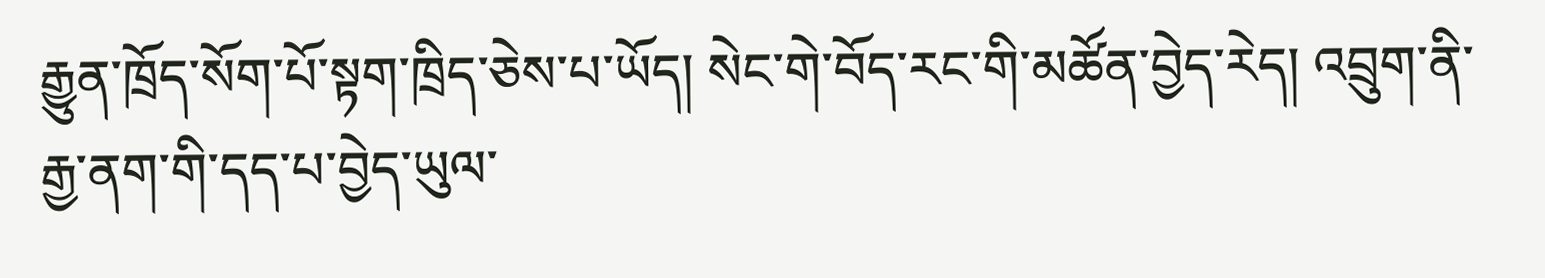རྒྱུན་ཁྲོད་སོག་པོ་སྟག་ཁྲིད་ཅེས་པ་ཡོད། སེང་གེ་བོད་རང་གི་མཚོན་བྱེད་རེད། འབྲུག་ནི་རྒྱ་ནག་གི་དད་པ་བྱེད་ཡུལ་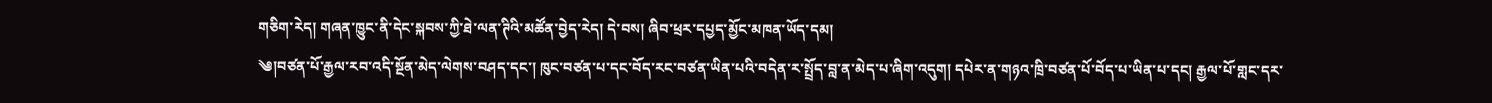གཅིག་རེད། གཞན་ཁྱུང་ནི་དེང་སྐབས་ཀྱི་ཐེ་ལན་ཊིའི་མཚོན་བྱེད་རེད། དེ་བས། ཞིབ་ཕྲར་དཔྱད་མྱོང་མཁན་ཡོད་དམ།
༄།བཙན་པོ་རྒྱལ་རབ་འདི་སྔོན་མེད་ལེགས་བཤད་དང་། ཁུང་བཙན་པ་དང་བོད་རང་བཙན་ཡིན་པའི་བདེན་ར་སྤྲོད་བླ་ན་མེད་པ་ཞིག་འདུག། དཔེར་ན་གཉའ་ཁྲི་བཙན་པོ་བོད་པ་ཡིན་པ་དང། རྒྱལ་པོ་གླང་དར་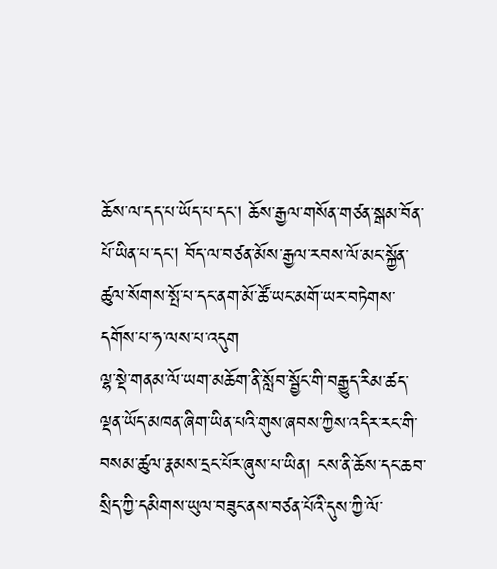ཆོས་ལ་དད་པ་ཡོད་པ་དང། ཆོས་རྒྱལ་གསོན་གཙན་སྒམ་བོན་པོ་ཡིན་པ་དང། བོད་ལ་བཙན་མོས་རྒྱལ་རབས་ལོ་མང་སྐྱོན་ཚུལ་སོགས་སྤོ་པ་དང་ནག་མོ་ཚོ་ཡང་མགོ་ཡར་བཏེགས་དགོས་པ་ཧ་ལས་པ་འདུག
ལྷ་སྡེ་གནམ་ལོ་ཡག་མཆོག་ནི་སློབ་སྦྱོང་གི་བརྒྱུད་རིམ་ཚད་ལྡན་ཡོད་མཁན་ཞིག་ཡིན་པའི་གུས་ཞབས་ཀྱིས་འདིར་རང་གི་བསམ་ཚུལ་རྣམས་དྲང་པོར་ཞུས་པ་ཡིན། ངས་ནི་ཆོས་དང་ཆབ་སྲིད་ཀྱི་དམིགས་ཡུལ་བཟུང་ནས་བཙན་པོའི་དུས་ཀྱི་ལོ་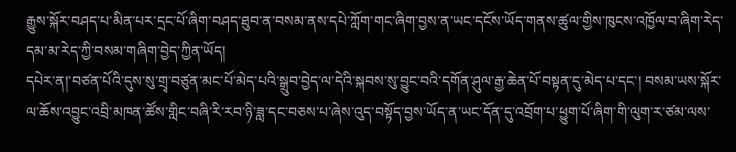རྒྱུས་སྐོར་བཤད་པ་མིན་པར་དྲང་པོ་ཞིག་བཤད་ཐུབ་ན་བསམ་ནས་དཔེ་ཀློག་གང་ཞིག་བྱས་ན་ཡང་དངོས་ཡོད་གནས་ཚུལ་གྱིས་ཁུངས་འཁྱོལ་བ་ཞིག་རེད་དམ་མ་རེད་ཀྱི་བསམ་གཞིག་བྱེད་ཀྱིན་ཡོད།
དཔེར་ན།་བཙན་པོའི་དུས་སུ་གྲྭ་བཙུན་མང་པོ་མེད་པའི་སྒྲུབ་བྱེད་ལ་དེའི་སྐབས་སུ་བྱུང་བའི་དགོན་ཤུལ་རྒྱ་ཆེན་པོ་བསྟན་དུ་མེད་པ་དང་། བསམ་ཡས་སྐོར་ལ་ཆོས་འབྱུང་འབྲི་མཁན་ཚོས་གླིང་བཞི་རི་རབ་ཉི་ཟླ་དང་བཅས་པ་ཞེས་འུད་བསྟོད་བྱས་ཡོད་ན་ཡང་དོན་དུ་འབྲོག་པ་ཕྱུག་པོ་ཞིག་གི་ལུག་ར་ཙམ་ལས་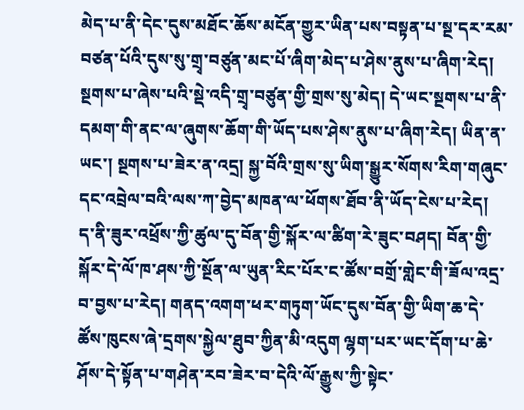མེད་པ་ནི་དེང་དུས་མཐོང་ཆོས་མངོན་གྱུར་ཡིན་པས་བསྟན་པ་སྔ་དར་རམ་བཙན་པོའི་དུས་སུ་གྲྭ་བཙུན་མང་པོ་ཞིག་མེད་པ་ཤེས་ནུས་པ་ཞིག་རེད།
སྔགས་པ་ཞེས་པའི་སྡེ་འདི་གྲྭ་བཙུན་གྱི་གྲས་སུ་མེད། དེ་ཡང་སྔགས་པ་ནི་དམག་གི་ནང་ལ་ཞུགས་ཆོག་གི་ཡོད་པས་ཤེས་ནུས་པ་ཞིག་རེད། ཡིན་ན་ཡང་། སྔགས་པ་ཟེར་ན་འདྲ། སྐྱ་བོའི་གྲས་སུ་ཡིག་སྒྱུར་སོགས་རིག་གཞུང་དང་འབྲེལ་བའི་ལས་ཀ་བྱེད་མཁན་ལ་ཕོགས་ཐོབ་ནི་ཡོད་ངེས་པ་རེད།
ད་ནི་ཟུར་འཕྲོས་ཀྱི་ཚུལ་དུ་བོན་གྱི་སྐོར་ལ་ཚིག་རེ་ཟུང་བཤད། བོན་གྱི་སྐོར་དེ་ལོ་ཁ་ཤས་ཀྱི་སྔོན་ལ་ཡུན་རིང་པོར་ང་ཚོས་བགྲོ་གླེང་གི་ཟོལ་འདྲ་བ་བྱས་པ་རེད། གནད་འགག་ཕར་གཏུག་ཡོང་དུས་བོན་གྱི་ཡིག་ཆ་དེ་ཚོས་ཁུངས་ཞེ་དྲགས་སྐྱེལ་ཐུབ་ཀྱིན་མི་འདུག ལྷག་པར་ཡང་དོག་པ་ཆེ་ཤོས་དེ་སྟོན་པ་གཤེན་རབ་ཟེར་བ་དེའི་ལོ་རྒྱུས་ཀྱི་སྟེང་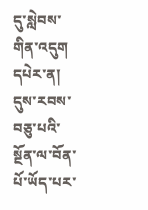དུ་སླེབས་གིན་འདུག དཔེར་ན། དུས་རབས་བཅུ་པའི་སྔོན་ལ་བོན་པོ་ཡོད་པར་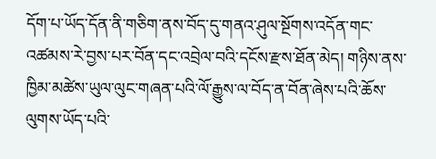དོག་པ་ཡོད་དོན་ནི་གཅིག་ནས་བོད་དུ་གནའ་ཤུལ་སྔོགས་འདོན་གང་འཚམས་རེ་བྱས་པར་བོན་དང་འབྲེལ་བའི་དངོས་རྫས་ཐོན་མེད། གཉིས་ནས་ཁྱིམ་མཚེས་ཡུལ་ལུང་གཞན་པའི་ལོ་རྒྱུས་ལ་བོད་ན་བོན་ཞེས་པའི་ཆོས་ལུགས་ཡོད་པའི་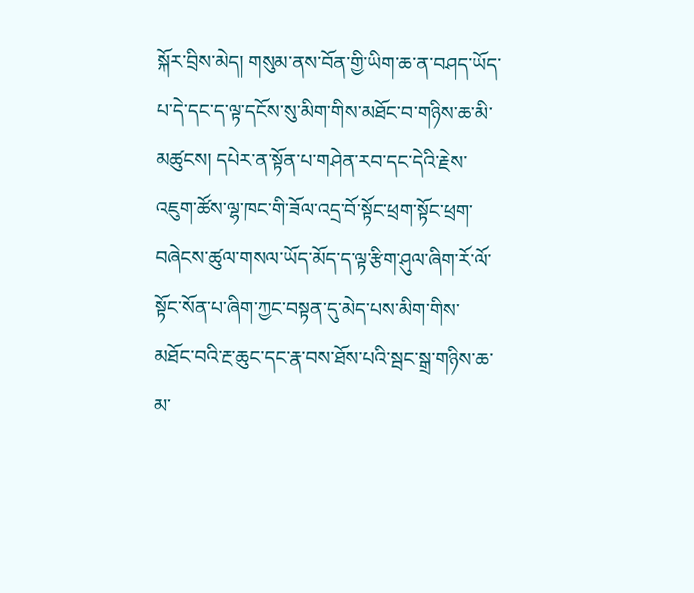སྐོར་བྲིས་མེད། གསུམ་ནས་བོན་གྱི་ཡིག་ཆ་ན་བཤད་ཡོད་པ་དེ་དང་ད་ལྟ་དངོས་སུ་མིག་གིས་མཐོང་བ་གཉིས་ཆ་མི་མཚུངས། དཔེར་ན་སྟོན་པ་གཤེན་རབ་དང་དེའི་རྗེས་འཇུག་ཚོས་ལྷ་ཁང་གི་ཟོལ་འདྲ་བོ་སྟོང་ཕྲག་སྟོང་ཕྲག་བཞེངས་ཚུལ་གསལ་ཡོད་མོད་ད་ལྟ་རྩིག་ཤུལ་ཞིག་རོ་ལོ་སྟོང་སོན་པ་ཞིག་ཀྱང་བསྟན་དུ་མེད་པས་མིག་གིས་མཐོང་བའི་རྔ་ཆུང་དང་རྣ་བས་ཐོས་པའི་སྦང་སྒྲ་གཉིས་ཆ་མ་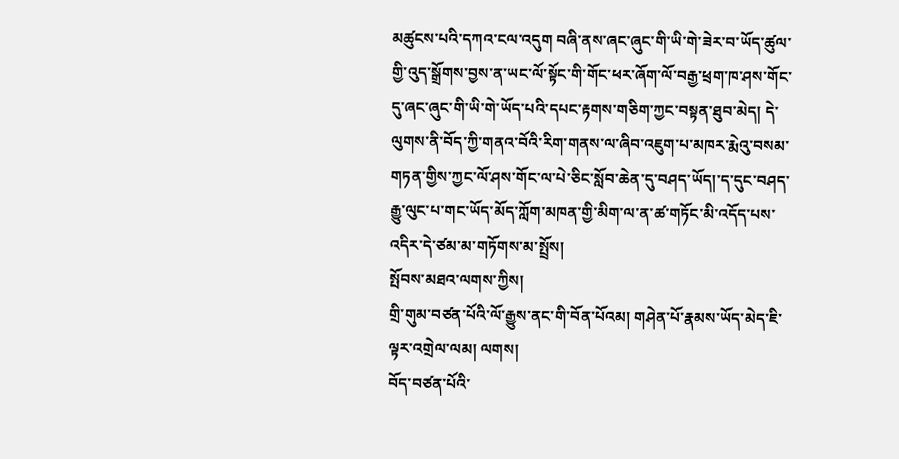མཚུངས་པའི་དཀའ་ངལ་འདུག བཞི་ནས་ཞང་ཞུང་གི་ཡི་གེ་ཟེར་བ་ཡོད་ཚུལ་གྱི་འུད་སྒྲོགས་བྱས་ན་ཡང་ལོ་སྟོང་གི་གོང་ཕར་ཞོག་ལོ་བརྒྱ་ཕྲག་ཁ་ཤས་གོང་དུ་ཞང་ཞུང་གི་ཡི་གེ་ཡོད་པའི་དཔང་རྟགས་གཅིག་ཀྱང་བསྟན་ཐུབ་མེད། དེ་ལུགས་ནི་བོད་ཀྱི་གནའ་བོའི་རིག་གནས་ལ་ཞིབ་འཇུག་པ་མཁར་རྨེའུ་བསམ་གཏན་གྱིས་ཀྱང་ལོ་ཤས་གོང་ལ་པེ་ཅིང་སློབ་ཆེན་དུ་བཤད་ཡོད།་ད་དུང་བཤད་རྒྱུ་ལུང་པ་གང་ཡོད་མོད་ཀློག་མཁན་གྱི་མིག་ལ་ན་ཚ་གཏོང་མི་འདོད་པས་འདིར་དེ་ཙམ་མ་གཏོགས་མ་སྤྲོས།
སྤོབས་མཐའ་ལགས་ཀྱིས།
གྲི་གུམ་བཙན་པོའི་ལོ་རྒྱུས་ནང་གི་བོན་པོའམ། གཤེན་པོ་རྣམས་ཡོད་མེད་ཇི་ལྟར་འགྲེལ་ལམ། ལགས།
བོད་བཙན་པོའི་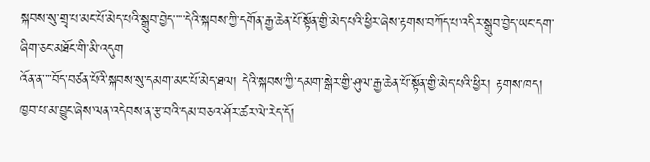སྐབས་སུ་གྲྭ་པ་མང་པོ་མེད་པའི་སྒྲུབ་བྱེད་་་་་དེའི་སྐབས་ཀྱི་དགོན་རྒྱ་ཆེན་པོ་སྟོན་གྱི་མེད་པའི་ཕྱིར་ཞེས་རྟགས་བཀོད་པ་འདིར་སྒྲུབ་བྱེད་ཡང་དག་ཞིག་ཅང་མཐོང་གི་མི་འདུག
འོན་ན་་་་བོད་བཙན་པོའི་སྐབས་སུ་དམག་མང་པོ་མེད་ཐལ། དེའི་སྐབས་ཀྱི་དམག་སྒེར་གྱི་ཤུལ་རྒྱ་ཆེན་པོ་སྟོན་གྱི་མེད་པའི་ཕྱིར། རྟགས་ཁད། ཁྱབ་པ་མ་བྱུང་ཞེས་ལན་འདེབས་ན་རྩ་བའི་དམ་བཅའ་ཤོར་ཚར་ལེ་རེད་དོ།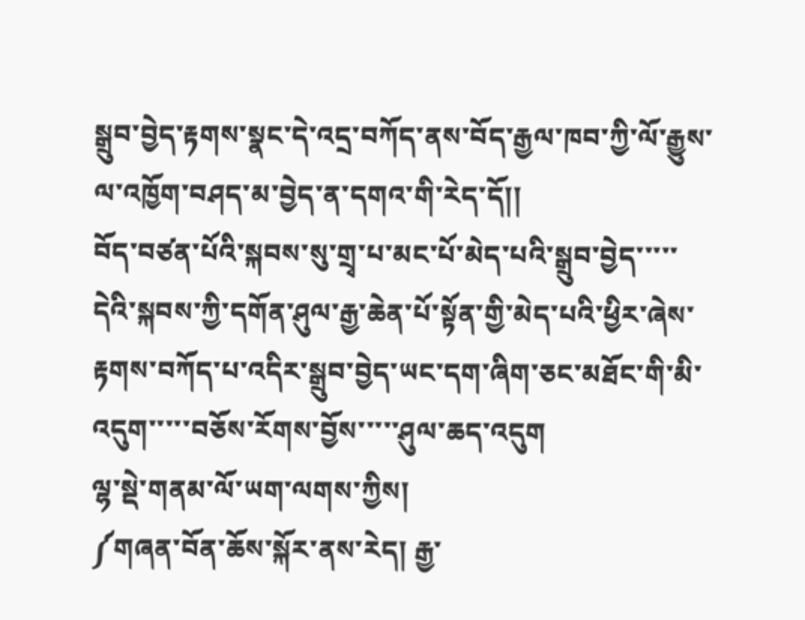སྒྲུབ་བྱེད་རྟགས་སྣང་དེ་འདྲ་བཀོད་ནས་བོད་རྒྱལ་ཁབ་ཀྱི་ལོ་རྒྱུས་ལ་འཁྱོག་བཤད་མ་བྱེད་ན་དགའ་གི་རེད་དོ།།
བོད་བཙན་པོའི་སྐབས་སུ་གྲྭ་པ་མང་པོ་མེད་པའི་སྒྲུབ་བྱེད་་་་་དེའི་སྐབས་ཀྱི་དགོན་ཤུལ་རྒྱ་ཆེན་པོ་སྟོན་གྱི་མེད་པའི་ཕྱིར་ཞེས་རྟགས་བཀོད་པ་འདིར་སྒྲུབ་བྱེད་ཡང་དག་ཞིག་ཅང་མཐོང་གི་མི་འདུག་་་་་བཅོས་རོགས་བྱོས་་་་་ཤུལ་ཆད་འདུག
ལྷ་སྡེ་གནམ་ལོ་ཡག་ལགས་ཀྱིས།
༼གཞན་བོན་ཆོས་སྐོར་ནས་རེད། རྒྱ་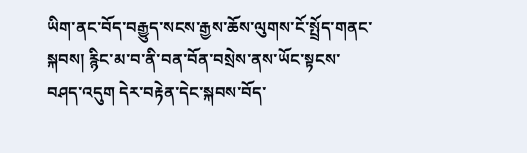ཡིག་ནང་བོད་བརྒྱུད་སངས་རྒྱས་ཆོས་ལུགས་ངོ་སྤྲོད་གནང་སྐབས། རྙིང་མ་བ་ནི་བན་བོན་བསྲེས་ནས་ཡོང་སྟངས་བཤད་འདུག དེར་བརྟེན་དེང་སྐབས་བོད་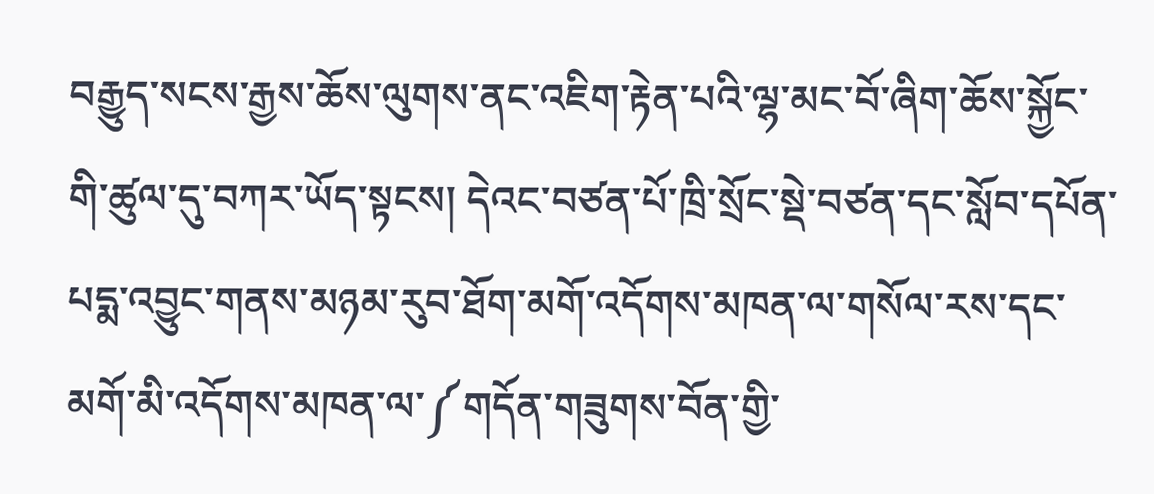བརྒྱུད་སངས་རྒྱས་ཆོས་ལུགས་ནང་འཇིག་རྟེན་པའི་ལྷ་མང་བོ་ཞིག་ཆོས་སྐྱོང་གི་ཚུལ་དུ་བཀར་ཡོད་སྟངས། དེའང་བཙན་པོ་ཁྲི་སྲོང་སྡེ་བཙན་དང་སློབ་དཔོན་པདྨ་འབྱུང་གནས་མཉམ་རུབ་ཐོག་མགོ་འདོགས་མཁན་ལ་གསོལ་རས་དང་མགོ་མི་འདོགས་མཁན་ལ་༼གདོན་གཟུགས་བོན་གྱི་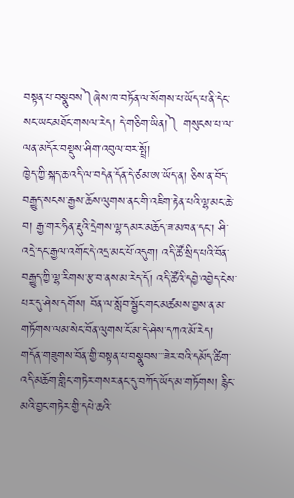བསྟན་པ་བསྣུབས༽ཞེས་ཁ་བཏོན་ལ་སོགས་པ་ཡོད་པ་ནི་དེང་སང་ཡང་མཐོང་གསལ་རེད། དེ་གཅིག་ཡིན།༽ གསུངས་པ་ལ་ལན་མདོར་བསྡུས་ཤིག་འབུལ་བར་སྤྲོ།
ཁྱེད་ཀྱི་སྐད་ཆ་འདི་ལ་བདེན་དོན་དེ་ཙམ་ཨ་ཡོད་ན། ཅིས་ན་བོད་བརྒྱུད་སངས་རྒྱས་ཆོས་ལུགས་ནང་གི་འཇིག་རྟེན་པའི་ལྷ་མང་ཆེ་བ། རྒྱ་གར་ཧིན་རྡུའི་དྲེགས་ལྷ་དམར་མཆོད་ཟ་མཁན་དང་། ཤི་འདྲེ་དང་རྒྱལ་འགོང་དེ་འདྲ་མང་པོ་འདུག། འདི་ཚོ་སྲིད་པའི་བོན་བརྒྱུད་ཀྱི་ལྷ་རིགས་རྩ་བ་ནས་མ་རེད་དོ། འདི་ཚོའི་དབྱེ་འབྱེད་ངེས་པར་དུ་ཤེས་དགོས། བོན་ལ་སློབ་སྦྱོང་གང་མཚམས་བྱས་ན་མ་གཏོགས་ལམ་སེང་བོན་ལུགས་ངོ་མ་དེ་ཤེས་དཀའ་མོ་རེད། གདོན་གཟུགས་བོན་གྱི་བསྟན་པ་བསྣུབས་་་ཟེར་བའི་དམོད་ཚིག་འདི་མཆོག་གླིང་གཏེར་གསར་ནང་དུ་བཀོད་ཡོད་མ་གཏོགས། རྙིང་མའི་བྱང་གཏེར་གྱི་དཔེ་ཆའི་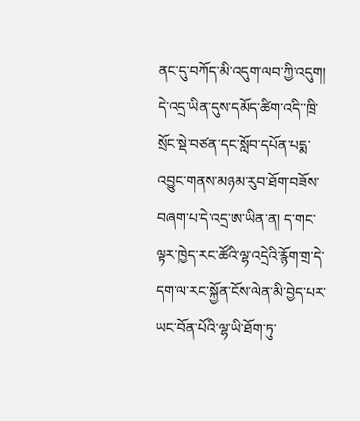ནང་དུ་བཀོད་མི་འདུག་ལབ་ཀྱི་འདུག། དེ་འདྲ་ཡིན་དུས་དམོད་ཚིག་འདི་་ཁྲི་སྲོང་སྡེ་བཙན་དང་སློབ་དཔོན་པདྨ་འབྱུང་གནས་མཉམ་རུབ་ཐོག་བཟོས་བཞག་པ་དེ་འདྲ་ཨ་ཡིན་ན། ད་གང་ལྟར་ཁྱེད་རང་ཚོའི་ལྷ་འདྲེའི་རྙོག་གྲ་དེ་དག་ལ་རང་སྐྱོན་ངོས་ལེན་མི་བྱེད་པར་ཡང་བོན་པོའི་ལྷ་ཡི་ཐོག་ཏུ་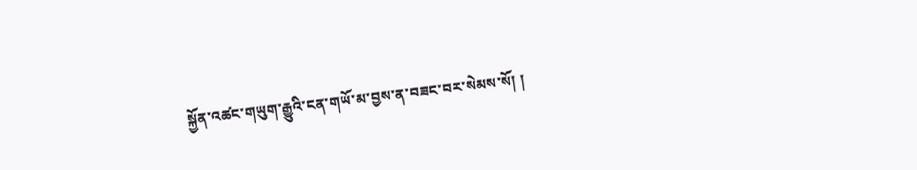སྐྱོན་འཚང་གཡུག་རྒྱུའི་ངན་གཡོ་མ་བྱས་ན་བཟང་བར་སེམས་སོ། །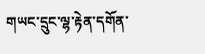གཡང་དྲུང་ལྷ་རྟེན་དགོན་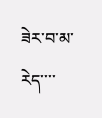ཟེར་བ་མ་རེད་་་་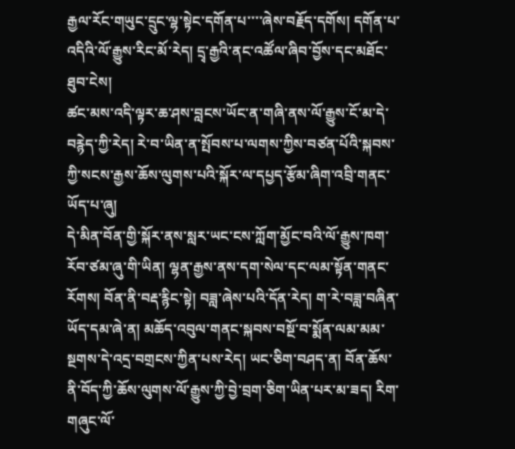རྒྱལ་རོང་གཡུང་དྲུང་ལྷ་སྟེང་དགོན་པ་་་་ཞེས་བརྗོད་དགོས། དགོན་པ་འདིའི་ལོ་རྒྱུས་རིང་མོ་རེད། དྲྭ་རྒྱའི་ནང་འཚོལ་ཞིབ་བྱོས་དང་མཐོང་ཐུབ་ངེས།
ཚང་མས་འདི་ལྟར་ཆ་ཤས་བླངས་ཡོང་ན་གཞི་ནས་ལོ་རྒྱུས་ངོ་མ་དེ་བརྙེད་ཀྱི་རེད། རེ་བ་ཡིན་ན་སྤོབས་པ་ལགས་ཀྱིས་བཙན་པོའི་སྐབས་ཀྱི་སངས་རྒྱས་ཆོས་ལུགས་པའི་སྐོར་ལ་དཔྱད་རྩོམ་ཞིག་འབྲི་གནང་ཡོད་པ་ཞུ།
དེ་མིན་བོན་གྱི་སྐོར་ནས་སླར་ཡང་ངས་ཀློག་མྱོང་བའི་ལོ་རྒྱུས་ཁག་རོབ་ཙམ་ཞུ་གི་ཡིན། ལྷན་རྒྱས་ནས་དག་སེལ་དང་ལམ་སྟོན་གནང་རོགས། བོན་ནི་བརྡ་རྙིང་སྟེ། བཟླ་ཞེས་པའི་དོན་རེད། ག་རེ་བཟླ་བཞིན་ཡོད་དམ་ཞེ་ན། མཆོད་འབུལ་གནང་སྐབས་བསྔོ་བ་སྨོན་ལམ་མམ་སྔགས་དེ་འདྲ་བགྲངས་ཀྱིན་པས་རེད། ཡང་ཅིག་བཤད་ན། བོན་ཆོས་ནི་བོད་ཀྱི་ཆོས་ལུགས་ལོ་རྒྱུས་ཀྱི་བྱེ་བྲག་ཅིག་ཡིན་པར་མ་ཟད། རིག་གཞུང་ལོ་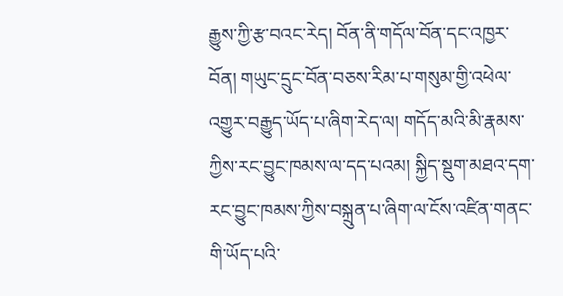རྒྱུས་ཀྱི་རྩ་བའང་རེད། བོན་ནི་གདོལ་བོན་དང་འཁྱར་བོན། གཡུང་དྲུང་བོན་བཅས་རིམ་པ་གསུམ་གྱི་འཕེལ་འགྱུར་བརྒྱུད་ཡོད་པ་ཞིག་རེད་ལ། གདོད་མའི་མི་རྣམས་ཀྱིས་རང་བྱུང་ཁམས་ལ་དད་པའམ། སྐྱིད་སྡུག་མཐའ་དག་རང་བྱུང་ཁམས་ཀྱིས་བསྐྲུན་པ་ཞིག་ལ་ངོས་འཛིན་གནང་གི་ཡོད་པའི་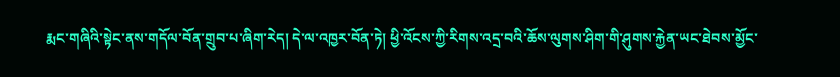རྨང་གཞིའི་སྟེང་ནས་གདོལ་བོན་གྲུབ་པ་ཞིག་རེད། དེ་ལ་འཁྱར་བོན་ཏེ། ཕྱི་འོངས་ཀྱི་རིགས་འདྲ་བའི་ཆོས་ལུགས་ཤིག་གི་ཤུགས་རྐྱེན་ཡང་ཐེབས་མྱོང་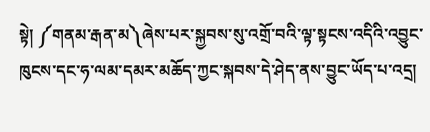སྟེ། ༼གནམ་རྒན་མ༽ཞེས་པར་སྐྱབས་སུ་འགྲོ་བའི་ལྟ་སྟངས་འདིའི་འབྱུང་ཁུངས་དང་ཧ་ལམ་དམར་མཆོད་ཀྱང་སྐབས་དེ་ཤེད་ནས་བྱུང་ཡོད་པ་འདྲ།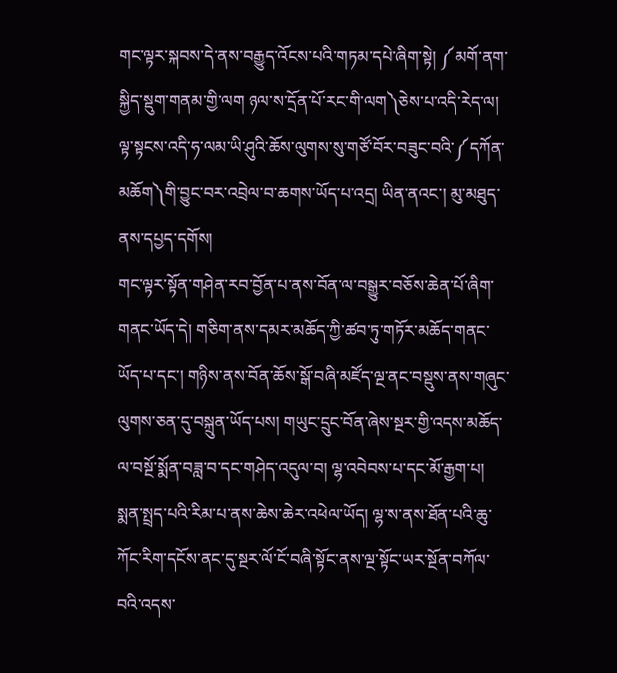གང་ལྟར་སྐབས་དེ་ནས་བརྒྱུད་འོངས་པའི་གཏམ་དཔེ་ཞིག་སྟེ། ༼མགོ་ནག་སྐྱིད་སྡུག་གནམ་གྱི་ལག ཉལ་ས་དྲོན་པོ་རང་གི་ལག༽ཅེས་པ་འདི་རེད་ལ། ལྟ་སྟངས་འདི་ཧ་ལམ་ཡི་ཤུའི་ཆོས་ལུགས་སུ་གཙོ་བོར་བཟུང་བའི་༼དཀོན་མཆོག༽གི་བྱུང་བར་འབྲེལ་བ་ཆགས་ཡོད་པ་འདྲ། ཡིན་ནའང་། མུ་མཐུད་ནས་དཔྱད་དགོས།
གང་ལྟར་སྟོན་གཤེན་རབ་བྱོན་པ་ནས་བོན་ལ་བསྒྱུར་བཅོས་ཆེན་པོ་ཞིག་གནང་ཡོད་དེ། གཅིག་ནས་དམར་མཆོད་ཀྱི་ཚབ་ཏུ་གཏོར་མཆོད་གནང་ཡོད་པ་དང་། གཉིས་ནས་བོན་ཆོས་སྒོ་བཞི་མཛོད་ལྔ་ནང་བསྡུས་ནས་གཞུང་ལུགས་ཅན་དུ་བསྐྲུན་ཡོད་པས། གཡུང་དྲུང་བོན་ཞེས་སྔར་གྱི་འདས་མཆོད་ལ་བསྔོ་སྨོན་བཟླ་བ་དང་གཤེད་འདུལ་བ། ལྷ་འབེབས་པ་དང་མོ་རྒྱག་པ། སྨན་སྤྲད་པའི་རིམ་པ་ནས་ཆེས་ཆེར་འཕེལ་ཡོད། ལྷ་ས་ནས་ཐོན་པའི་ཆུ་ཀོང་རིག་དངོས་ནང་དུ་སྔར་ལོ་ངོ་བཞི་སྟོང་ནས་ལྔ་སྟོང་ཡར་སྔོན་བཀོལ་བའི་འདས་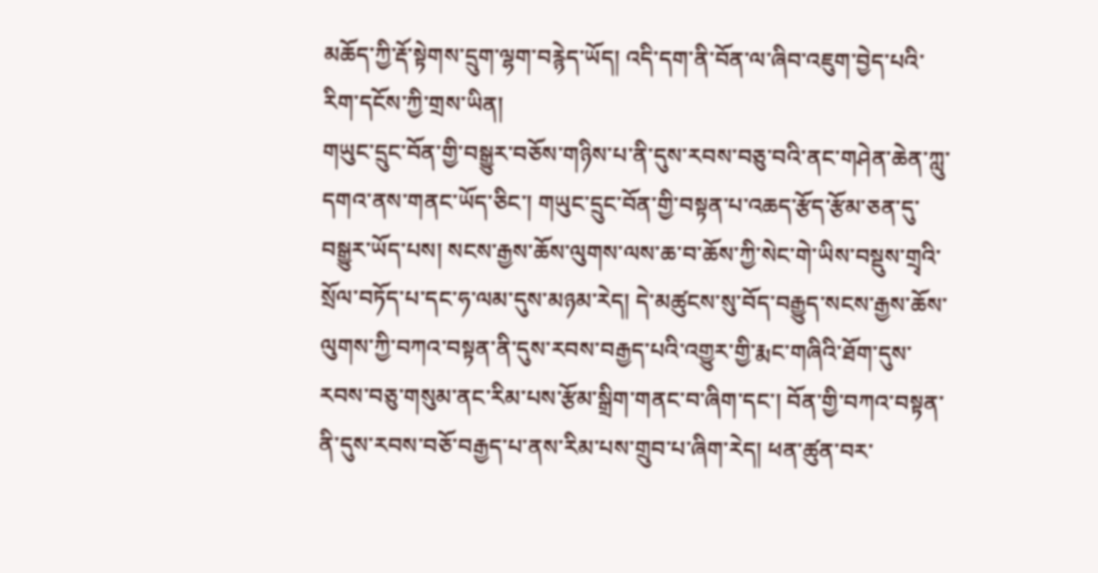མཆོད་ཀྱི་རྡོ་སྟེགས་དྲུག་ལྷག་བརྙེད་ཡོད། འདི་དག་ནི་བོན་ལ་ཞིབ་འཇུག་བྱེད་པའི་རིག་དངོས་ཀྱི་གྲས་ཡིན།
གཡུང་དྲུང་བོན་གྱི་བསྒྱུར་བཅོས་གཉིས་པ་ནི་དུས་རབས་བཅུ་བའི་ནང་གཤེན་ཆེན་ཀླུ་དགའ་ནས་གནང་ཡོད་ཅིང་། གཡུང་དྲུང་བོན་གྱི་བསྟན་པ་འཆད་རྩོད་རྩོམ་ཅན་དུ་བསྒྱུར་ཡོད་པས། སངས་རྒྱས་ཆོས་ལུགས་ལས་ཆ་བ་ཆོས་ཀྱི་སེང་གེ་ཡིས་བསྡུས་གྲྭའི་སྲོལ་བཏོད་པ་དང་ཧ་ལམ་དུས་མཉམ་རེད། དེ་མཚུངས་སུ་བོད་བརྒྱུད་སངས་རྒྱས་ཆོས་ལུགས་ཀྱི་བཀའ་བསྟན་ནི་དུས་རབས་བརྒྱད་པའི་འགྱུར་གྱི་རྨང་གཞིའི་ཐོག་དུས་རབས་བཅུ་གསུམ་ནང་རིམ་པས་རྩོམ་སྒྲིག་གནང་བ་ཞིག་དང་། བོན་གྱི་བཀའ་བསྟན་ནི་དུས་རབས་བཅོ་བརྒྱད་པ་ནས་རིམ་པས་གྲུབ་པ་ཞིག་རེད། ཕན་ཚུན་བར་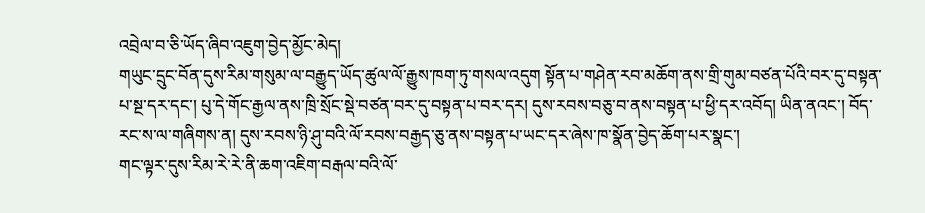འབྲེལ་བ་ཅི་ཡོད་ཞིབ་འཇུག་བྱེད་མྱོང་མེད།
གཡུང་དྲུང་བོན་དུས་རིམ་གསུམ་ལ་བརྒྱུད་ཡོད་ཚུལ་ལོ་རྒྱུས་ཁག་ཏུ་གསལ་འདུག སྟོན་པ་གཤེན་རབ་མཆོག་ནས་གྲི་གུམ་བཙན་པོའི་བར་དུ་བསྟན་པ་སྔ་དར་དང་། པུ་དེ་གོང་རྒྱལ་ནས་ཁྲི་སྲོང་སྡེ་བཙན་བར་དུ་བསྟན་པ་བར་དར། དུས་རབས་བཅུ་བ་ནས་བསྟན་པ་ཕྱི་དར་འབོད། ཡིན་ནའང་། བོད་རང་ས་ལ་གཞིགས་ན། དུས་རབས་ཉི་ཤུ་བའི་ལོ་རབས་བརྒྱད་ཅུ་ནས་བསྟན་པ་ཡང་དར་ཞེས་ཁ་སྣོན་བྱེད་ཆོག་པར་སྣང་།
གང་ལྟར་དུས་རིམ་རེ་རེ་ནི་ཆག་འཇིག་བརྒལ་བའི་ལོ་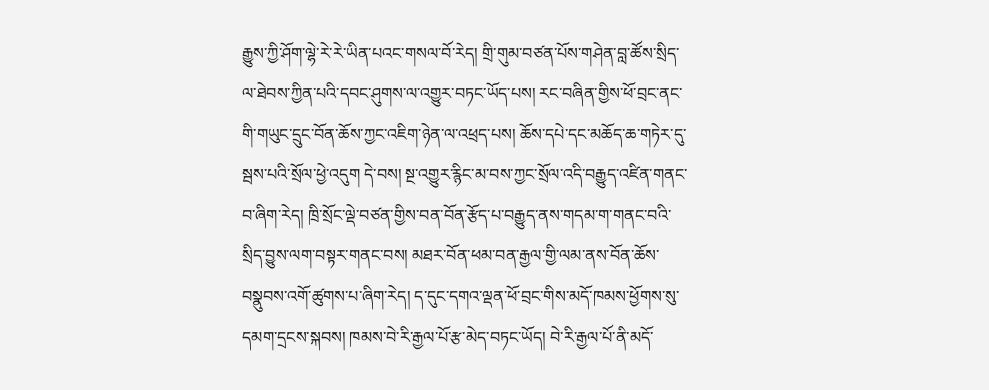རྒྱུས་ཀྱི་ཤོག་ལྷེ་རེ་རེ་ཡིན་པའང་གསལ་བོ་རེད། གྲི་གུམ་བཙན་པོས་གཤེན་བླ་ཚོས་སྲིད་ལ་ཐེབས་ཀྱིན་པའི་དབང་ཤུགས་ལ་འགྱུར་བཏང་ཡོད་པས། རང་བཞིན་གྱིས་ཕོ་བྲང་ནང་གི་གཡུང་དྲུང་བོན་ཆོས་ཀྱང་འཇིག་ཉེན་ལ་འཕྲད་པས། ཆོས་དཔེ་དང་མཆོད་ཆ་གཏེར་དུ་སྦས་པའི་སྲོལ་ཕྱེ་འདུག དེ་བས། སྔ་འགྱུར་རྙིང་མ་བས་ཀྱང་སྲོལ་འདི་བརྒྱུད་འཛིན་གནང་བ་ཞིག་རེད། ཁྲི་སྲོང་ལྡེ་བཙན་གྱིས་བན་བོན་རྩོད་པ་བརྒྱུད་ནས་གདམ་ག་གནང་བའི་སྲིད་བྱུས་ལག་བསྟར་གནང་བས། མཐར་བོན་ཕམ་བན་རྒྱལ་གྱི་ལམ་ནས་བོན་ཆོས་བསྣུབས་འགོ་ཚུགས་པ་ཞིག་རེད། ད་དུང་དགའ་ལྡན་ཕོ་བྲང་གིས་མདོ་ཁམས་ཕྱོགས་སུ་དམག་དྲངས་སྐབས། ཁམས་བེ་རི་རྒྱལ་པོ་རྩ་མེད་བཏང་ཡོད། བེ་རི་རྒྱལ་པོ་ནི་མདོ་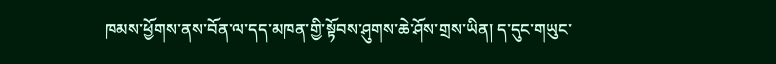ཁམས་ཕྱོགས་ནས་བོན་ལ་དད་མཁན་གྱི་སྟོབས་ཤུགས་ཆེ་ཤོས་གྲས་ཡིན། ད་དུང་གཡུང་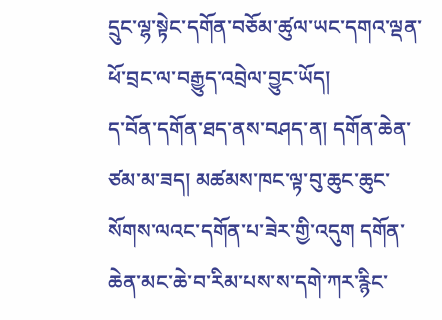དྲུང་ལྷ་སྟེང་དགོན་བཅོམ་ཚུལ་ཡང་དགའ་ལྡན་ཕོ་བྲང་ལ་བརྒྱུད་འབྲེལ་བྱུང་ཡོད།
ད་བོན་དགོན་ཐད་ནས་བཤད་ན། དགོན་ཆེན་ཙམ་མ་ཟད། མཚམས་ཁང་ལྟ་བུ་ཆུང་ཆུང་སོགས་ལའང་དགོན་པ་ཟེར་གྱི་འདུག དགོན་ཆེན་མང་ཆེ་བ་རིམ་པས་ས་དགེ་ཀར་རྙིང་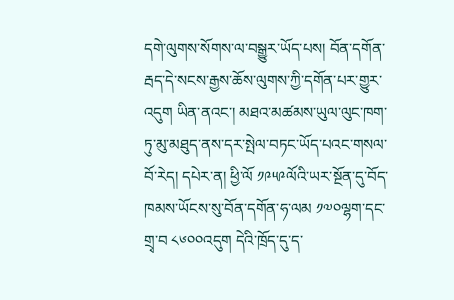དགེ་ལུགས་སོགས་ལ་བསྒྱུར་ཡོད་པས། བོན་དགོན་རྦད་དེ་སངས་རྒྱས་ཆོས་ལུགས་ཀྱི་དགོན་པར་གྱུར་འདུག ཡིན་ནའང་། མཐའ་མཚམས་ཡུལ་ལུང་ཁག་ཏུ་མུ་མཐུད་ནས་དར་སྤེལ་བཏང་ཡོད་པའང་གསལ་བོ་རེད། དཔེར་ན། ཕྱི་ལོ ༡༩༥༩ལོའི་ཡར་སྔོན་དུ་བོད་ཁམས་ཡོངས་སུ་བོན་དགོན་ཧ་ལམ ༡༧༠ལྷག་དང་གྲྭ་བ ༨༦༠༠འདུག དེའི་ཁྲོད་དུ་ད་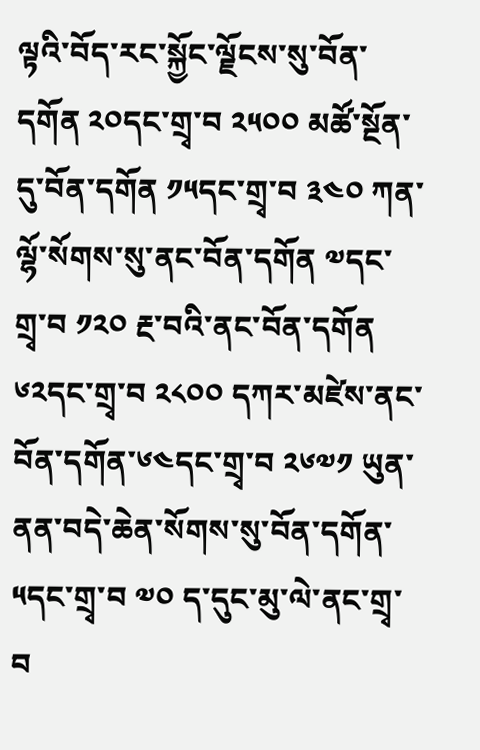ལྟའི་བོད་རང་སྐྱོང་ལྗོངས་སུ་བོན་དགོན ༢༠དང་གྲྭ་བ ༢༥༠༠ མཚོ་སྔོན་དུ་བོན་དགོན ༡༥དང་གྲྭ་བ ༣༤༠ ཀན་ལྷོ་སོགས་སུ་ནང་བོན་དགོན ༧དང་གྲྭ་བ ༡༢༠ རྔ་བའི་ནང་བོན་དགོན ༦༢དང་གྲྭ་བ ༢༨༠༠ དཀར་མཛེས་ནང་བོན་དགོན་༦༤དང་གྲྭ་བ ༢༦༧༡ ཡུན་ནན་བདེ་ཆེན་སོགས་སུ་བོན་དགོན་ ༥དང་གྲྭ་བ ༧༠ ད་དུང་མུ་ལེ་ནང་གྲྭ་བ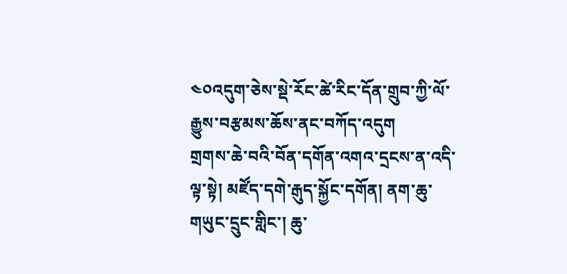༤༠འདུག་ཅེས་སྡེ་རོང་ཚེ་རིང་དོན་གྲུབ་ཀྱི་ལོ་རྒྱུས་བརྩམས་ཆོས་ནང་བཀོད་འདུག
གྲགས་ཆེ་བའི་བོན་དགོན་འགའ་དྲངས་ན་འདི་ལྟ་སྟེ། མཛོད་དགེ་རྒུད་སྐྱོང་དགོན། ནག་ཆུ་གཡུང་དྲུང་གླིང་། ཆུ་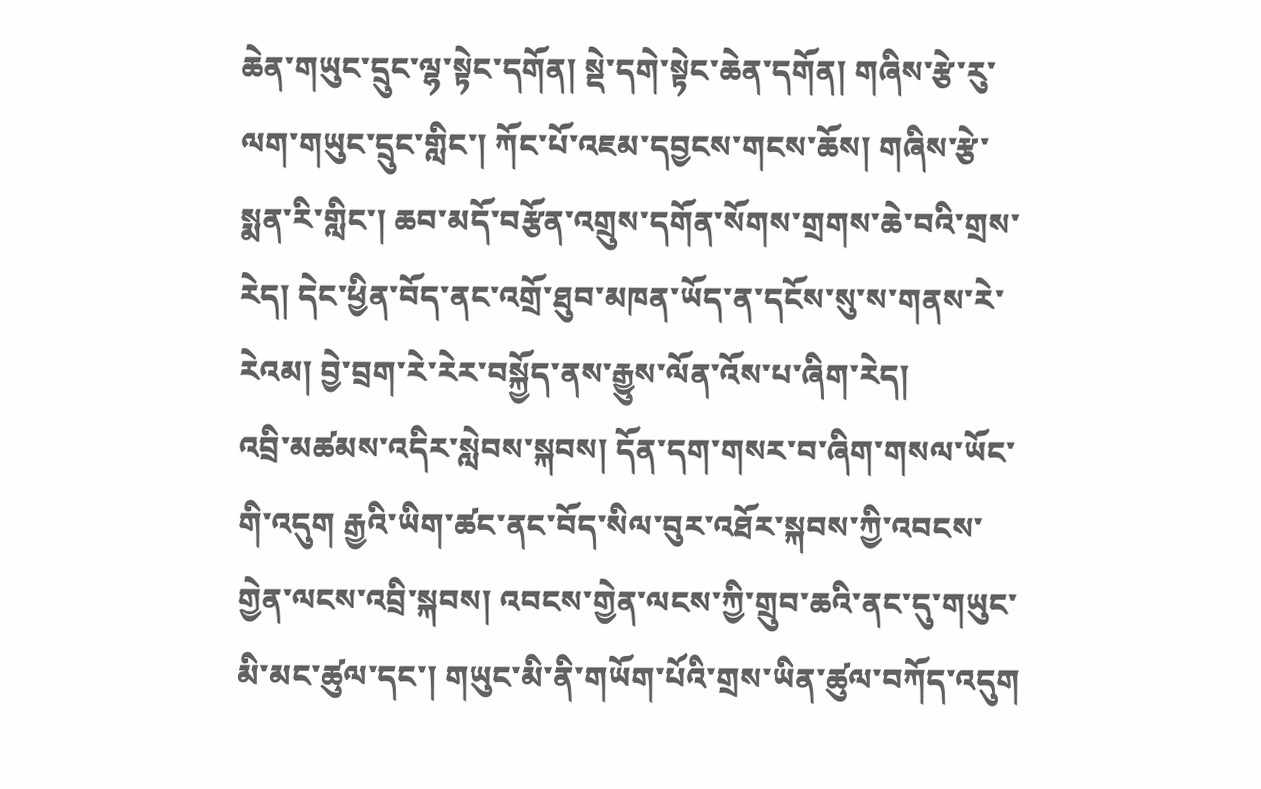ཆེན་གཡུང་དྲུང་ལྷ་སྟེང་དགོན། སྡེ་དགེ་སྟེང་ཆེན་དགོན། གཞིས་རྩེ་རུ་ལག་གཡུང་དྲུང་གླིང་། ཀོང་པོ་འཇམ་དབྱངས་གངས་ཆོས། གཞིས་རྩེ་སྨན་རི་གླིང་། ཆབ་མདོ་བརྩོན་འགྲུས་དགོན་སོགས་གྲགས་ཆེ་བའི་གྲས་རེད། དེང་ཕྱིན་བོད་ནང་འགྲོ་ཐུབ་མཁན་ཡོད་ན་དངོས་སུ་ས་གནས་རེ་རེའམ། བྱེ་བྲག་རེ་རེར་བསྐྱོད་ནས་རྒྱུས་ལོན་འོས་པ་ཞིག་རེད།
འབྲི་མཚམས་འདིར་སླེབས་སྐབས། དོན་དག་གསར་བ་ཞིག་གསལ་ཡོང་གི་འདུག རྒྱའི་ཡིག་ཚང་ནང་བོད་སིལ་བུར་འཐོར་སྐབས་ཀྱི་འབངས་གྱེན་ལངས་འབྲི་སྐབས། འབངས་གྱེན་ལངས་ཀྱི་གྲུབ་ཆའི་ནང་དུ་གཡུང་མི་མང་ཚུལ་དང་། གཡུང་མི་ནི་གཡོག་པོའི་གྲས་ཡིན་ཚུལ་བཀོད་འདུག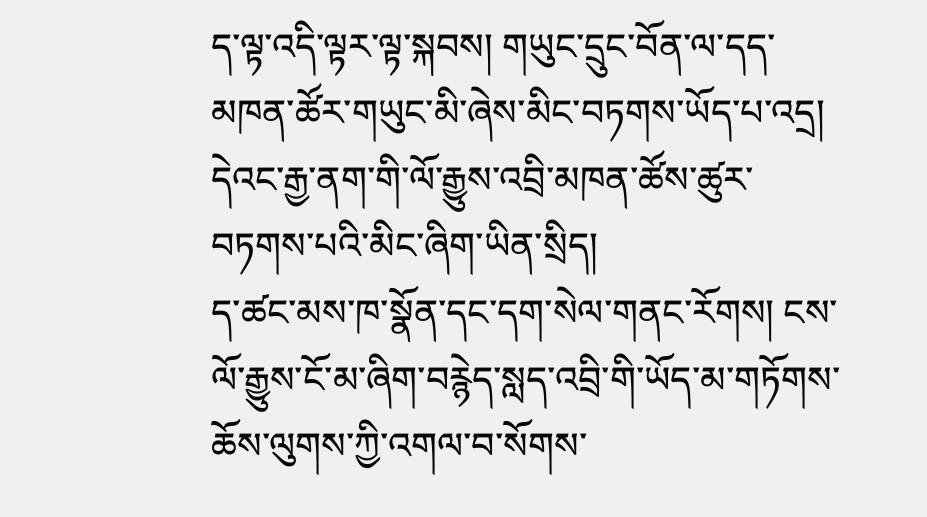ད་ལྟ་འདི་ལྟར་ལྟ་སྐབས། གཡུང་དྲུང་བོན་ལ་དད་མཁན་ཚོར་གཡུང་མི་ཞེས་མིང་བཏགས་ཡོད་པ་འདྲ། དེའང་རྒྱ་ནག་གི་ལོ་རྒྱུས་འབྲི་མཁན་ཚོས་ཚུར་བཏགས་པའི་མིང་ཞིག་ཡིན་སྲིད།
ད་ཚང་མས་ཁ་སྣོན་དང་དག་སེལ་གནང་རོགས། ངས་ལོ་རྒྱུས་ངོ་མ་ཞིག་བརྙེད་སླད་འབྲི་གི་ཡོད་མ་གཏོགས་ཆོས་ལུགས་ཀྱི་འགལ་བ་སོགས་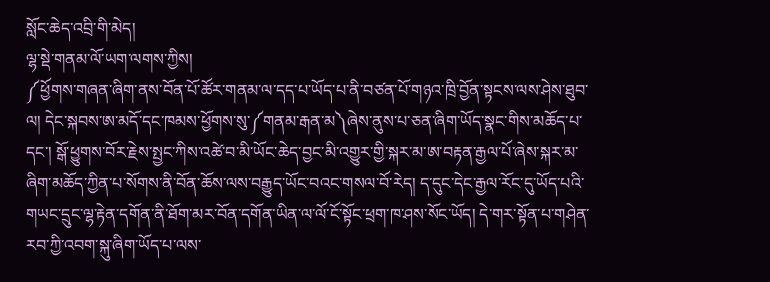སློང་ཆེད་འབྲི་གི་མེད།
ལྷ་སྡེ་གནམ་ལོ་ཡག་ལགས་ཀྱིས།
༼ཕྱོགས་གཞན་ཞིག་ནས་བོན་པོ་ཚོར་གནམ་ལ་དད་པ་ཡོད་པ་ནི་བཙན་པོ་གཉའ་ཁྲི་བྱོན་སྟངས་ལས་ཤེས་ཐུབ་ལ། དེང་སྐབས་ཨ་མདོ་དང་ཁམས་ཕྱོགས་སུ་༼གནམ་རྒན་མ༽ཞེས་ནུས་པ་ཅན་ཞིག་ཡོད་སྣང་གིས་མཆོད་པ་དང་། སྒོ་ཕྱུགས་བོར་རྗེས་སྤྱང་ཀིས་འཚེ་བ་མི་ཡོང་ཆེད་བྱང་མི་འགྱུར་གྱི་སྐར་མ་ཨ་བརྟན་རྒྱལ་པོ་ཞེས་སྐར་མ་ཞིག་མཆོད་ཀྱིན་པ་སོགས་ནི་བོན་ཆོས་ལས་བརྒྱུད་ཡོང་བའང་གསལ་བོ་རེད། ད་དུང་དེང་རྒྱལ་རོང་དུ་ཡོད་པའི་གཡང་དྲུང་ལྷ་རྟེན་དགོན་ནི་ཐོག་མར་བོན་དགོན་ཡིན་ལ་ལོ་ངོ་སྟོང་ཕྲག་ཁ་ཤས་སོང་ཡོད། དེ་གར་སྟོན་པ་གཤེན་རབ་ཀྱི་འབག་སྐུ་ཞིག་ཡོད་པ་ལས་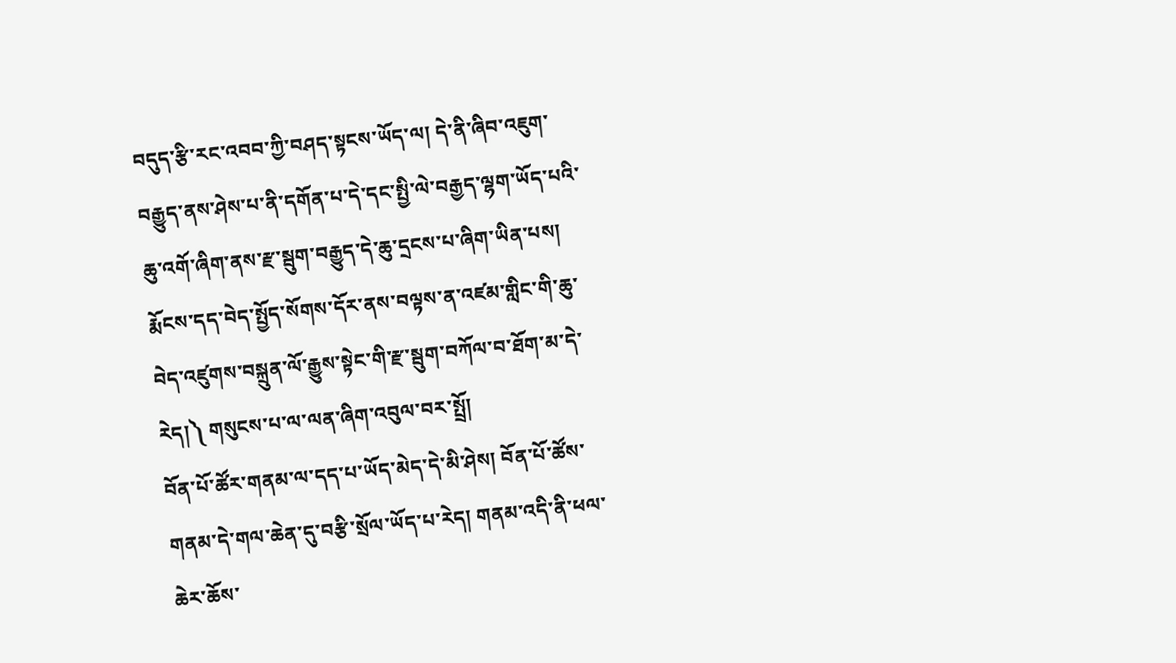བདུད་རྩི་རང་འབབ་ཀྱི་བཤད་སྟངས་ཡོད་ལ། དེ་ནི་ཞིབ་འཇུག་བརྒྱུད་ནས་ཤེས་པ་ནི་དགོན་པ་དེ་དང་སྤྱི་ལེ་བརྒྱད་ལྷག་ཡོད་པའི་ཆུ་འགོ་ཞིག་ནས་རྫ་སྦུག་བརྒྱུད་དེ་ཆུ་དྲངས་པ་ཞིག་ཡིན་པས། རྨོངས་དད་བེད་སྤྱོད་སོགས་དོར་ནས་བལྟས་ན་འཛམ་གླིང་གི་ཆུ་བེད་འཛུགས་བསྐྲུན་ལོ་རྒྱུས་སྟེང་གི་རྫ་སྦུག་བཀོལ་བ་ཐོག་མ་དེ་རེད།༽ གསུངས་པ་ལ་ལན་ཞིག་འབུལ་བར་སྤྲོ།
བོན་པོ་ཚོར་གནམ་ལ་དད་པ་ཡོད་མེད་དེ་མི་ཤེས། བོན་པོ་ཚོས་གནམ་དེ་གལ་ཆེན་དུ་བརྩི་སྲོལ་ཡོད་པ་རེད། གནམ་འདི་ནི་ཕལ་ཆེར་ཆོས་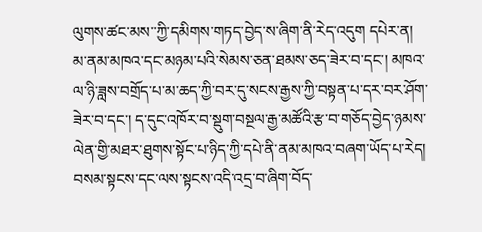ལུགས་ཚང་མས་་ཀྱི་དམིགས་གཏད་བྱེད་ས་ཞིག་ནི་རེད་འདུག དཔེར་ན། མ་ནམ་མཁའ་དང་མཉམ་པའི་སེམས་ཅན་ཐམས་ཅད་ཟེར་བ་དང་། མཁའ་ལ་ཉི་ཟླས་བགྲོད་པ་མ་ཆད་ཀྱི་བར་དུ་སངས་རྒྱས་ཀྱི་བསྟན་པ་དར་བར་ཤོག་ཟེར་བ་དང་། ད་དུང་འཁོར་བ་སྡུག་བསྔལ་རྒྱ་མཚོའི་རྩ་བ་གཅོད་བྱེད་ཉམས་ལེན་གྱི་མཐར་ཐུགས་སྟོང་པ་ཉིད་ཀྱི་དཔེ་ནི་ནམ་མཁའ་བཞག་ཡོད་པ་རེད། བསམ་སྟངས་དང་ལས་སྟངས་འདི་འདྲ་བ་ཞིག་བོད་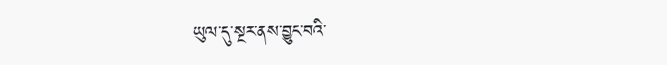ཡུལ་དུ་སྔར་ནས་བྱུང་བའི་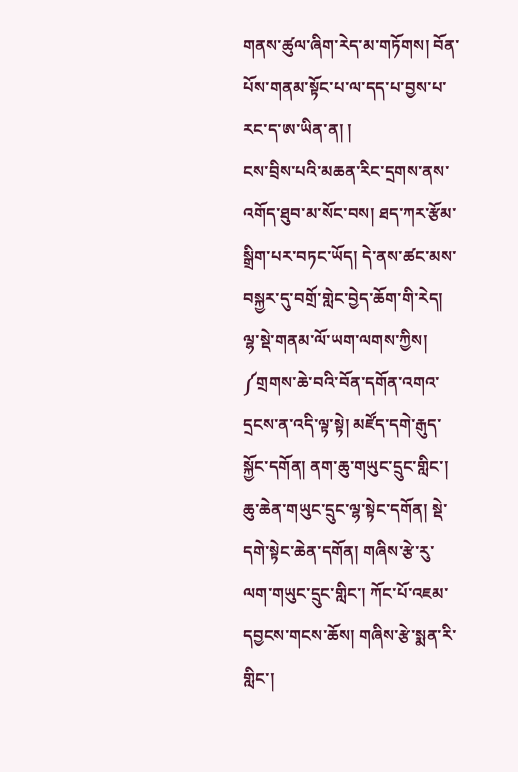གནས་ཚུལ་ཞིག་རེད་མ་གཏོགས། བོན་པོས་གནམ་སྟོང་པ་ལ་དད་པ་བྱས་པ་རང་ད་ཨ་ཡིན་ན། །
ངས་བྲིས་པའི་མཆན་རིང་དྲགས་ནས་འགོད་ཐུབ་མ་སོང་བས། ཐད་ཀར་རྩོམ་སྒྲིག་པར་བཏང་ཡོད། དེ་ནས་ཚང་མས་བསྐྱར་དུ་བགྲོ་གླེང་བྱེད་ཆོག་གི་རེད།
ལྷ་སྡེ་གནམ་ལོ་ཡག་ལགས་ཀྱིས།
༼གྲགས་ཆེ་བའི་བོན་དགོན་འགའ་དྲངས་ན་འདི་ལྟ་སྟེ། མཛོད་དགེ་རྒུད་སྐྱོང་དགོན། ནག་ཆུ་གཡུང་དྲུང་གླིང་། ཆུ་ཆེན་གཡུང་དྲུང་ལྷ་སྟེང་དགོན། སྡེ་དགེ་སྟེང་ཆེན་དགོན། གཞིས་རྩེ་རུ་ལག་གཡུང་དྲུང་གླིང་། ཀོང་པོ་འཇམ་དབྱངས་གངས་ཆོས། གཞིས་རྩེ་སྨན་རི་གླིང་།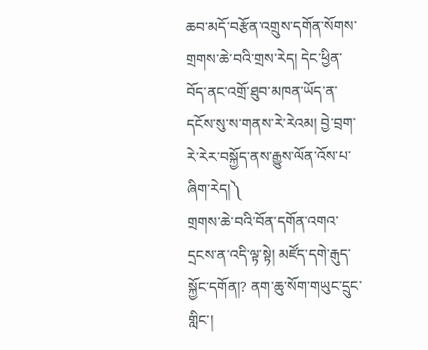ཆབ་མདོ་བརྩོན་འགྲུས་དགོན་སོགས་གྲགས་ཆེ་བའི་གྲས་རེད། དེང་ཕྱིན་བོད་ནང་འགྲོ་ཐུབ་མཁན་ཡོད་ན་དངོས་སུ་ས་གནས་རེ་རེའམ། བྱེ་བྲག་རེ་རེར་བསྐྱོད་ནས་རྒྱུས་ལོན་འོས་པ་ཞིག་རེད།༽
གྲགས་ཆེ་བའི་བོན་དགོན་འགའ་དྲངས་ན་འདི་ལྟ་སྟེ། མཛོད་དགེ་རྒུད་སྐྱོང་དགོན།? ནག་ཆུ་སོག་གཡུང་དྲུང་གླིང་།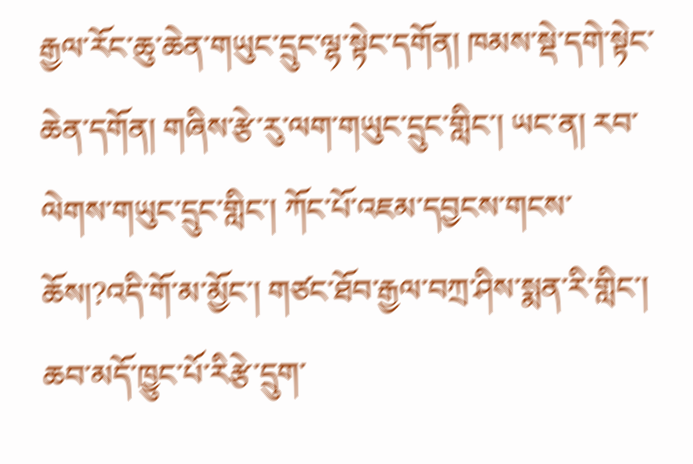རྒྱལ་རོང་ཆུ་ཆེན་གཡུང་དྲུང་ལྷ་སྟེང་དགོན། ཁམས་སྡེ་དགེ་སྟེང་ཆེན་དགོན། གཞིས་རྩེ་རུ་ལག་གཡུང་དྲུང་གླིང་། ཡང་ན། རབ་ལེགས་གཡུང་དྲུང་གླིང་། ཀོང་པོ་འཇམ་དབྱངས་གངས་ཆོས།?འདི་གོ་མ་མྱོང་། གཙང་ཐོབ་རྒྱལ་བཀྲ་ཤིས་སྨན་རི་གླིང་། ཆབ་མདོ་ཁྱུང་པོ་རིརྩེ་དྲུག་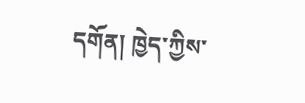དགོན། ཁྱེད་ཀྱིས་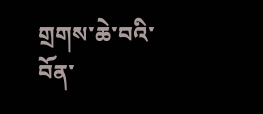གྲགས་ཆེ་བའི་བོན་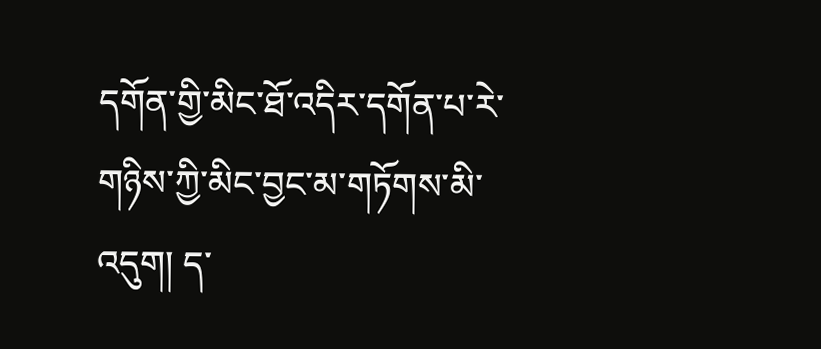དགོན་གྱི་མིང་ཐོ་འདིར་དགོན་པ་རེ་གཉིས་ཀྱི་མིང་བྱང་མ་གཏོགས་མི་འདུག། ད་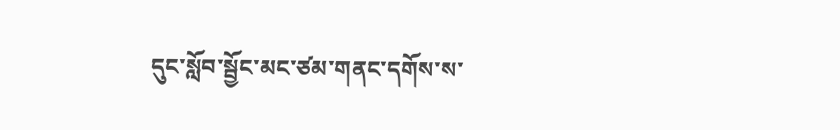དུང་སློབ་སྦྱོང་མང་ཙམ་གནང་དགོས་ས་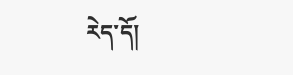རེད་དོ།